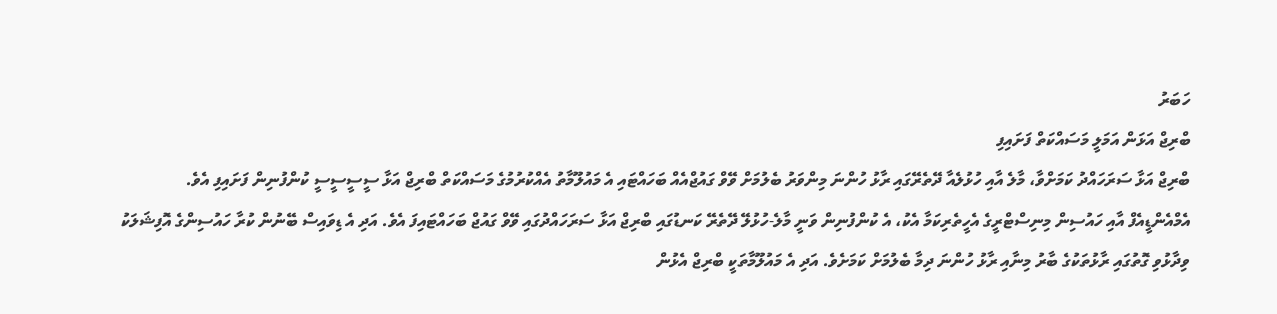ހަބަރު
ބްރިޖް އަޅަން އަމަލީ މަސައްކަތް ފަށައިފި
ބްރިޖް އަޅާ ސަރަހައްދު ކަމަށްވާ، މާލެ އާއި ހުޅުލެއާ ދޭތެރޭގައި ރާޅު ހުންނަ މިންވަރު ބެލުމަށް ވޭވް ގައުޖްއެއް ބަހައްޓައި އެ މައުލޫމާތު އެއްކުރުމުގެ މަސައްކަތް ބްރިޖް އަޅާ ސީސީސީސީ ކުންފުނިން ފަށައިފި އެވެ.
އެމްއެންޑީއެފް އާއި ހައުސިން މިނިސްޓްރީގެ އެހީތެރިކަމާ އެކު، އެ ކުންފުނިން ވަނީ މާލެ-ހުޅުލޭ ދޭތެރޭ ކަނޑުގައި ބްރިޖް އަޅާ ސަރަހައްދުގައި ވޭވް ގައުޖް ބަހައްޓައިފަ އެވެ. އަދި އެ ޑިވައިސް ބޭނުން ކުރާ ހައުސިންގެ އޮފިޝަލަކު ވިދާޅުވި ގޮތުގައި ރާޅުތަކުގެ ބާރު މިނާއި ރާޅު ހުންނަ ދިމާ ބެލުމަށް ކަމަށެވެ. އަދި އެ މައުލޫމާތަކީ ބްރިޖް އެޅުން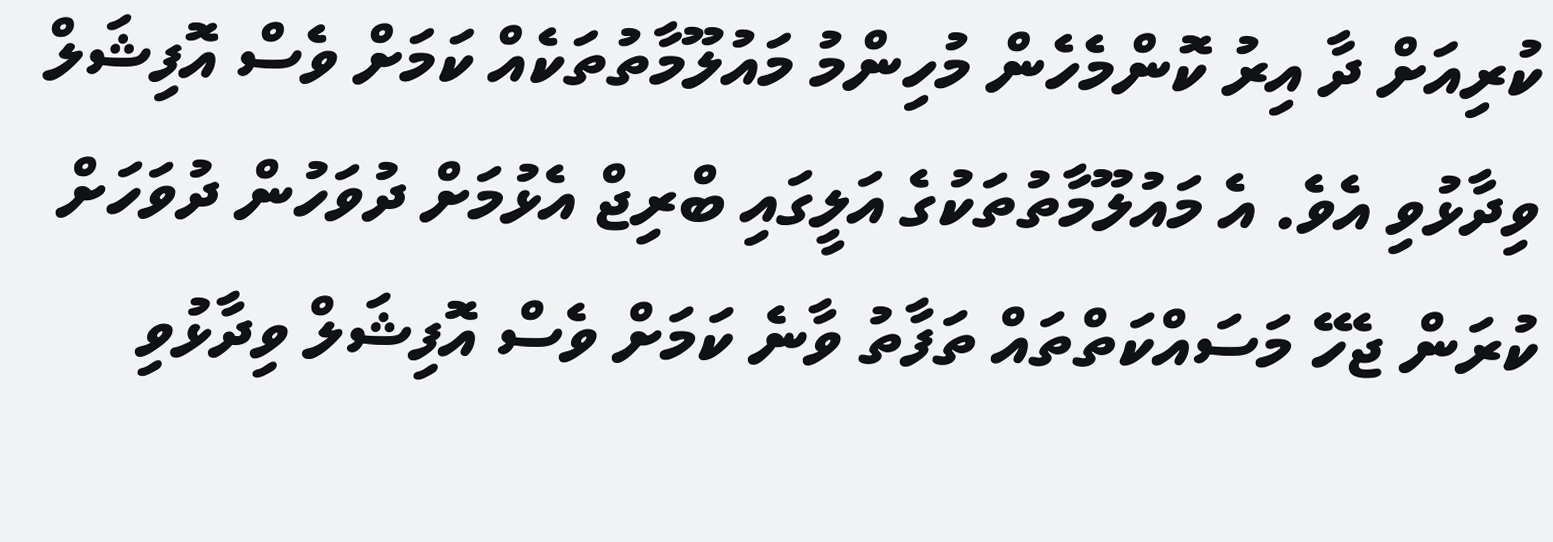ކުރިއަށް ދާ އިރު ކޮންމެހެން މުހިންމު މައުލޫމާތުތަކެއް ކަމަށް ވެސް އޮފިޝަލް ވިދާޅުވި އެވެ. އެ މައުލޫމާތުތަކުގެ އަލީގައި ބްރިޖް އެޅުމަށް ދުވަހުން ދުވަހަށް ކުރަން ޖެހޭ މަސައްކަތްތައް ތަފާތު ވާނެ ކަމަށް ވެސް އޮފިޝަލް ވިދާޅުވި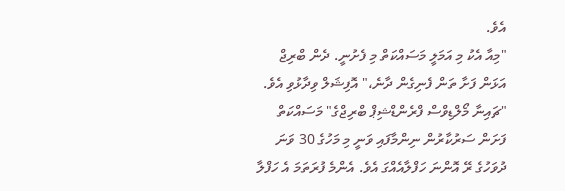އެވެ.
"މިއާ އެކު މި އަމަލީ މަސައްކަތް މި ފެށުނީ. ދެން ބްރިޖް އަޅަން ފަށާ ތަން ފެނިގެން ދާނެ،" އޮފިޝަލް ވިދާޅުވި އެވެ.
"ޗައިނާ މޯލްޑިވްސް ފްރެންޑްޝިޕް ބްރިޖްގެ" މަސައްކަތް ފަށަން ސަރުކާރުން ނިންމާފައި ވަނީ މި މަހުގެ 30 ވަނަ ދުވަހުގެ ރޭ އޮންނަ ހަފްލާއެއްގަ އެވެ. އެންމެ ފުރަތަމަ އެ ހަފްލާ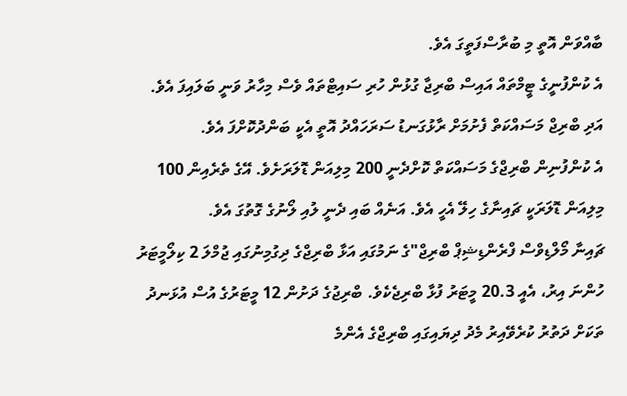ބާއްވަން އޮތީ މި ބުރާސްފަތީގަ އެވެ.
އެ ކުންފުނީގެ ޓީމްތައް އައިސް ބްރިޖާ ގުޅުން ހުރި ސައިޓްތައް ވެސް މިހާރު ވަނީ ބަލައިފަ އެވެ. އަދި ބްރިޖް މަސައްކަތް ފެށުމަށް ރާޅުގަނޑު ސަރަހައްދު އޮތީ އެކީ ބަންދުކޮށްފަ އެވެ.
އެ ކުންފުނިން ބްރިޖްގެ މަސައްކަތް ކޮށްދެނީ 200 މިލިއަން ޑޮލަރަށެވެ. އޭގެ ތެރެއިން 100 މިލިއަން ޑޮލަރަކީ ޗައިނާގެ ހިލޭ އެހީ އެވެ. އަނެއް ބައި ދެނީ ލުއި ލޯނުގެ ގޮތުގަ އެވެ.
ޗައިނާ މޯލްޑިވްސް ފްރެންޑިޝިޕް ބްރިޖް"ގެ ނަމުގައި އަޅާ ބްރިޖްގެ ދިގުމިނުގައި ޖުމްލަ 2 ކިލޯމީޓަރު ހުންނަ އިރު، އެއީ 20.3 މީޓަރު ފުޅާ ބްރިޖެކެވެ. ބްރިޖުގެ ދަށުން 12 މީޓަރުގެ އުސް އުޅަނދު ތަކަށް ދަތުރު ކުރެވޭއިރު މެދު ދިޔައިގައި ބްރިޖްގެ އެންމެ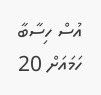އުސް ހިސާބާ ހަމައަށް 20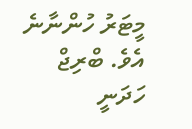މީޓަރު ހުންނާނެ އެވެ. ބްރިޖް ހަދަނީ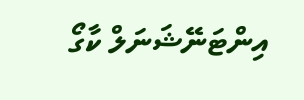އިންޓަނޭޝަނަލް ކާގޯ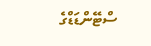ސްޓޭންޑަޑްގެ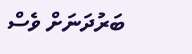ބަރުދަނަށް ވެސް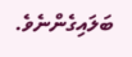ބަލައިގެންނެވެ.